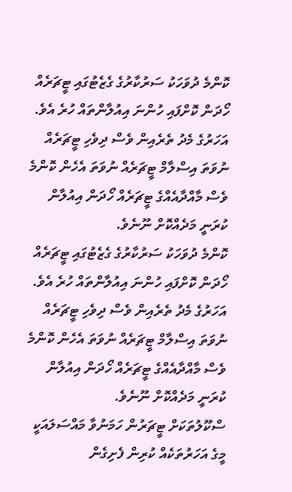ކޮންމެ ދުވަހަކު ސަރުކާރުގެ ގެޒެޓުގައި ޓީޗަރެއް ހޯދަން ކޮށްފައި ހުންނަ އިއުލާންތައް ހުރެ އެވެ. އަހަރުގެ މެދު ތެރެއިން ވެސް ދިވެހި ޓީޗަރެއް ނުވަތަ އިސްލާމް ޓީޗަރެއް ނުވަތަ އެހެން ކޮންމެ ވެސް މާއްދާއެއްގެ ޓީޗަރެއް ހޯދަން އިއުލާން ކުރަނީ މަދެއްކޮށް ނޫނެވެ.
ކޮންމެ ދުވަހަކު ސަރުކާރުގެ ގެޒެޓުގައި ޓީޗަރެއް ހޯދަން ކޮށްފައި ހުންނަ އިއުލާންތައް ހުރެ އެވެ. އަހަރުގެ މެދު ތެރެއިން ވެސް ދިވެހި ޓީޗަރެއް ނުވަތަ އިސްލާމް ޓީޗަރެއް ނުވަތަ އެހެން ކޮންމެ ވެސް މާއްދާއެއްގެ ޓީޗަރެއް ހޯދަން އިއުލާން ކުރަނީ މަދެއްކޮށް ނޫނެވެ.
ސްކޫލުތަކަށް ޓީޗަރުން ހަމަނުވާ މައްސަލައަކީ މީގެ އަހަރުތަކެއް ކުރިން ފެށިގެން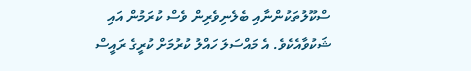ސްކޫލުތަކުންނާއި ބެލެނިވެރިން ވެސް ކުރަމުން އައި ޝަކުވާއެކެވެ. އެ މައްސަލަ ހައްލު ކުރުމަށް ކުރީގެ ރައީސް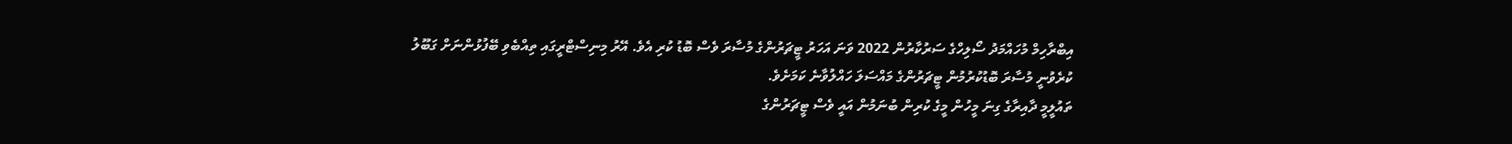އިބްރާހިމް މުހައްމަދު ސޯލިހްގެ ސަރުކާރުން 2022 ވަނަ އަހަރު ޓީޗަރުންގެ މުސާރަ ވެސް ބޮޑު ކުރި އެވެ. އޭރު މިނިސްޓްރީގައި ތިއްބެވި ބޭފުޅުންނަށް ގަބޫލު ކުރެވުނީ މުސާރަ ބޮޑުކުރުމުން ޓީޗަރުންގެ މައްސަލަ ހައްލުވާނެ ކަމަށެވެ.
ތައުލީމީ ދާއިރާގެ ގިނަ މީހުން މީގެ ކުރިން ބުނަމުން އައީ ވެސް ޓީޗަރުންގެ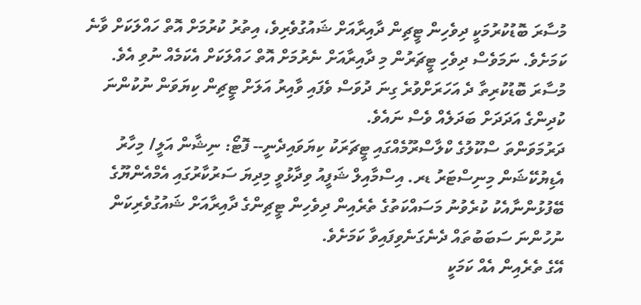މުސާރަ ބޮޑުކުރުމަކީ ދިވެހިން ޓީޗިން ދާއިރާއަށް ޝައުގުވެރިވެ، އިތުރު ކުރުމަށް އޮތް ހައްލަކަށް ވާނެ ކަމަށެވެ. ނަމަވެސް ދިވެހި ޓީޗަރުން މި ދާއިރާއަށް ނެރުމަށް އޮތް ހައްލަކަށް އެކަމެއް ނުވި އެވެ. މުސާރަ ބޮޑުކުރިތާ ދެ އަހަރަށްވުރެ ގިނަ ދުވަސް ވެފައި ވާއިރު އަލަށް ޓީޗިން ކިޔަވަން ނުކުންނަ ކުދިންގެ އަދަދަށް ބަދަލެއް ވެސް ނައެވެ.
ދަރުމަވަންތަ ސްކޫލުގެ ކްލާސްރޫމެއްގައި ޓީޗަރަކު ކިޔަވައިދެނީ-- ފޮޓޯ: ނިޝާން އަލީ/ މިހާރު
އެޑިޔުކޭޝަން މިނިސްޓަރު ޑރ. އިސްމާއިލް ޝަފީއު ވިދާޅުވީ މިދިޔަ ސަރުކާރުގައި އެމްއެންޔޫގެ ބޭފުޅުންނާއެކު ކުރެވުނު މަސައްކަތުގެ ތެރެއިން ދިވެހިން ޓީޗިންގެ ދާއިރާއަށް ޝައުގުވެރިކަން ނުހުންނަ ސަބަބުތައް ދެނެގަނެވިފައިވާ ކަމަށެވެ.
އޭގެ ތެރެއިން އެއް ކަމަކީ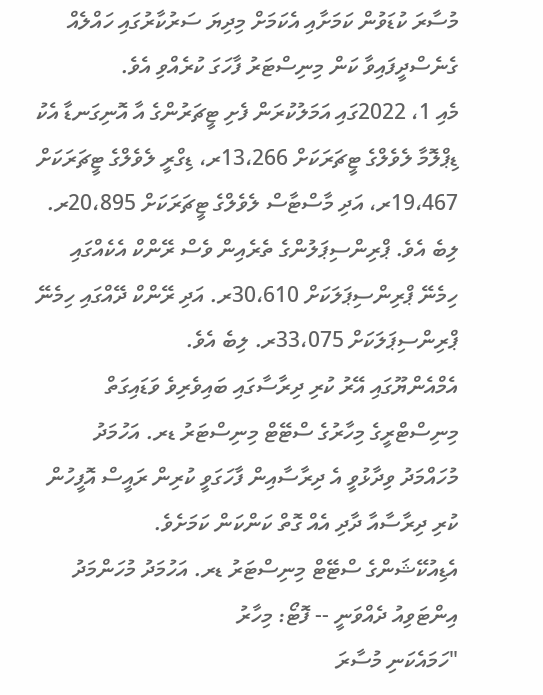މުސާރަ ކުޑަވުން ކަމަށާއި އެކަމަށް މިދިޔަ ސަރުކާރުގައި ހައްލެއް ގެނެސްދީފައިވާ ކަން މިނިސްޓަރު ފާހަގަ ކުރެއްވި އެވެ.
މެއި 1، 2022ގައި އަމަލުކުރަން ފެށި ޓީޗަރުންގެ އާ އޮނިގަނޑާ އެކު ޑިޕްލޮމާ ލެވެލްގެ ޓީޗަރަކަށް 13،266ރ، ޑިގްރީ ލެވެލްގެ ޓީޗަރަކަށް 19،467ރ، އަދި މާސްޓާސް ލެވެލްގެ ޓީޗަރަކަށް 20،895ރ. ލިބެ އެވެ. ޕްރިންސިޕަލުންގެ ތެރެއިން ވެސް ރޭންކް އެކެއްގައި ހިމެނޭ ޕްރިންސިޕަލަކަށް 30،610ރ. އަދި ރޭންކް ދޭއްގައި ހިމެނޭ ޕްރިންސިޕަލަކަށް 33،075ރ. ލިބެ އެވެ.
އެމްއެންޔޫގައި އޭރު ކުރި ދިރާސާގައި ބައިވެރިވެ ވަޑައިގަތް މިނިސްޓްރީގެ މިހާރުގެ ސްޓޭޓް މިނިސްޓަރު ޑރ. އަހުމަދު މުހައްމަދު ވިދާޅުވީ އެ ދިރާސާއިން ފާހަގަވީ ކުރިން ރައީސް އޮފީހުން ކުރި ދިރާސާއާ ދާދި އެއް ގޮތް ކަންކަން ކަމަށެވެ.
އެޑިއުކޭޝަންގެ ސްޓޭޓް މިނިސްޓަރު ޑރ. އަހުމަދު މުހަންމަދު އިންޓަވިއު ދެއްވަނީ -- ފޮޓޯ: މިހާރު
"ހަމައެކަނި މުސާރަ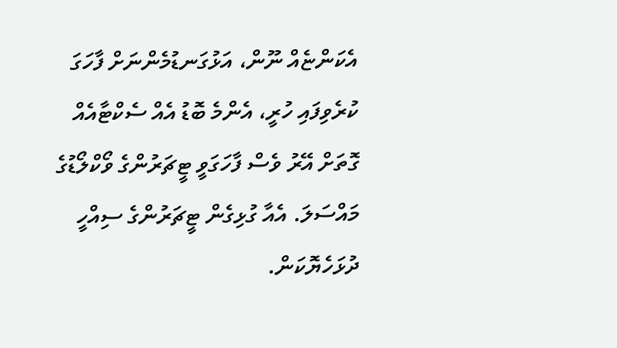އެކަންޏެއް ނޫން، އަޅުގަނޑުމެންނަށް ފާހަގަ ކުރެވިފައި ހުރީ، އެންމެ ބޮޑު އެއް ސެކްޓާއެއް ގޮތަށް އޭރު ވެސް ފާހަގަވީ ޓީޗަރުންގެ ވޯކްލޯޑުގެ މައްސަލަ. އެއާ ގުޅިގެން ޓީޗަރުންގެ ސިއްހީ ދުޅަހެޔޮކަން.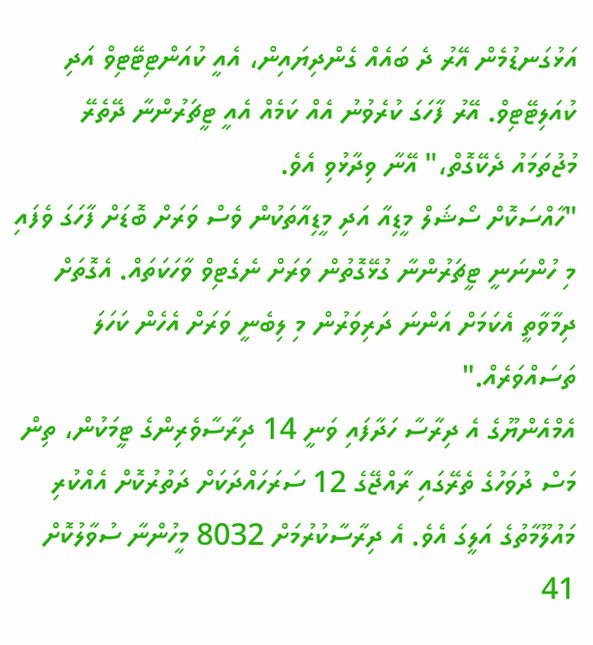އަޅުގަނޑުމެން އޭރު ދެ ބައެއް ގެންދިޔައިން، އެއީ ކުއަންޓިޓޭޓިވް އަދި ކުއަލިޓޭޓިވް. އޭރު ފާހަގަ ކުރެވުނު އެއް ކަމެއް އެއީ ޓީޗަރުންނާ ދޭތެރޭ މުޖުތަމައު ދެކޭގޮތް،" އޭނާ ވިދާޅުވި އެވެ.
"ހާއްސަކޮށް ސޯޝަލް މީޑިއާ އަދި މީޑިއާތަކުން ވެސް ވަރަށް ބޮޑަށް ފާހަގަ ވެފައި މި ހުންނަނީ ޓީޗަރުންނާ ގުޅޭގޮތުން ވަރަށް ނެގެޓިވް ވާހަކަތައް. އެގޮތަށް ދިމާވާތީ އެކަމަށް އަންނަ ދަރިވަރުން މި ލިބެނީ ވަރަށް އެހެން ކަހަލަ ތަސައްވަރެއް."
އެމްއެންޔޫގެ އެ ދިރާސާ ހަދާފައި ވަނީ 14 ދިރާސާވެރިންގެ ޓީމަކުން، ތިން މަސް ދުވަހުގެ ތެރޭގައި ރާއްޖޭގެ 12 ސަރަހައްދަކަށް ދަތުރުކޮށް އެއްކުރި މައުލޫމާތުގެ އަލީގަ އެވެ. އެ ދިރާސާކުރުމަށް 8032 މީހުންނާ ސުވާލުކޮށް 41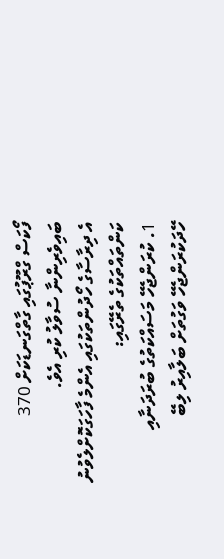ފޯކަސް ގްރޫޕުގައި ގާތްގަނޑަކަށް 370 ބައިވެރިންނާ ސުވާލު ކުރި އެވެ.
އެ ދިރާސާގެ ހޯދުންތަކުގައި އެންމެ ފާހަގަކޮށްލެވުނު ކަންތައްތަކުގެ ތެރޭގައި:
1. ކުރަންޖެހޭ މަސައްކަތުގެ ބުރަދަނާއި ހޭދަކުރަންޖެހޭ ވަގުތަށް ބަލާއިރު ލިބޭ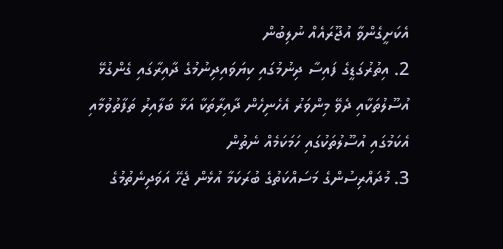އެކަށީގެންވާ އުޖޫރައެއް ނުލިބުން
2. އިތުރުގަޑީގެ ފައިސާ ދިނުމުގައި ކިޔަވައިދިނުމުގެ ދާއިރާގައި ގެންގުޅޭ އުސޫލުތަކާއި ދެވޭ މިންވަރު އެހެނިހެން ދާއިރާތަކާ އަޅާ ބަލާއިރު ތަފާތުވުމާއި އެކަމުގައި އުސޫލުތަކުގައި ހަމަކަމެއް ނެތުން
3. މުދައްރިސުންގެ މަސައްކަތުގެ ބުރަކަމާ އުޅެން ޖެހޭ އަވަދިނެތުމުގެ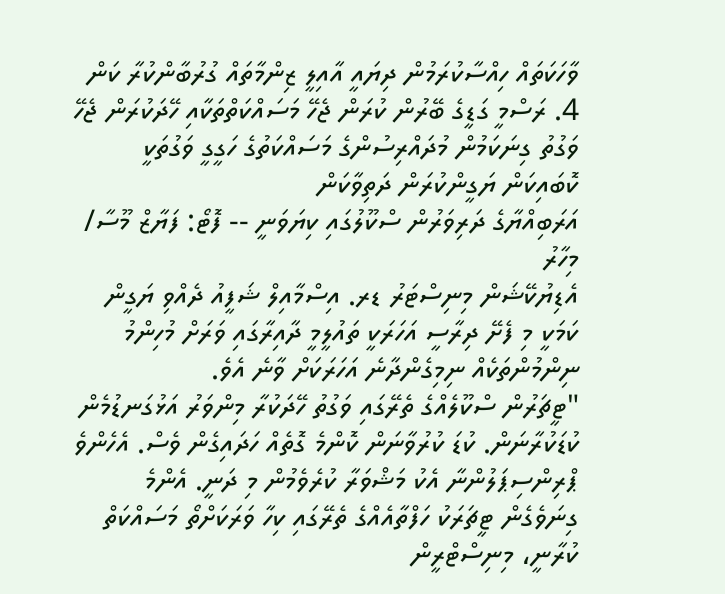ވާހަކަތައް ހިއްސާކުރަމުން ދިޔައީ އާއިލީ ޒިންމާތައް ގުރުބާންކުރާ ކަން
4. ރަސްމީ ގަޑީގެ ބޭރުން ކުރަން ޖެހޭ މަސައްކަތްތަކާއި ހޭދަކުރަން ޖެހޭ ވަގުތު ގިނަކަމުން މުދައްރިސުންގެ މަސައްކަތުގެ ހަގީގީ ވަގުތަކީ ކޮބައިކަން ޔަގީންކުރަން ދަތިވާކަން
އަރަބިއްޔާގެ ދަރިވަރުން ސްކޫލުގައި ކިޔަވަނީ -- ފޮޓޯ: ފަޔާޒް މޫސާ/ މިހާރު
އެޑިޔުކޭޝަން މިނިސްޓަރު ޑރ. އިސްމާއިލް ޝަފީއު ދެއްވި ޔަގީން ކަމަކީ މި ފެށޭ ދިރާސީ އަހަރަކީ ތައުލީމީ ދާއިރާގައި ވަރަށް މުހިންމު ނިންމުންތަކެއް ނިމިގެންދާނެ އަހަރަކަށް ވާނެ އެވެ.
"ޓީޗަރުން ސްކޫލެއްގެ ތެރޭގައި ވަގުތު ހޭދަކުރާ މިންވަރު އަޅުގަނޑުމެން ކުޑަކުރާނަން. ކުޑަ ކުރުވާނަން ކޮންމެ ގޮތެއް ހަދައިގެން ވެސް. އެހެންވެ ޕްރިންސިޕަލުންނާ އެކު މަޝްވަރާ ކުރެވެމުން މި ދަނީ. އެންމެ ގިނަވެގެން ޓީޗަރަކު ހަފްތާއެއްގެ ތެރޭގައި ކިހާ ވަރަކަށްތޯ މަސައްކަތް ކުރާނީ، މިނިސްޓްރީން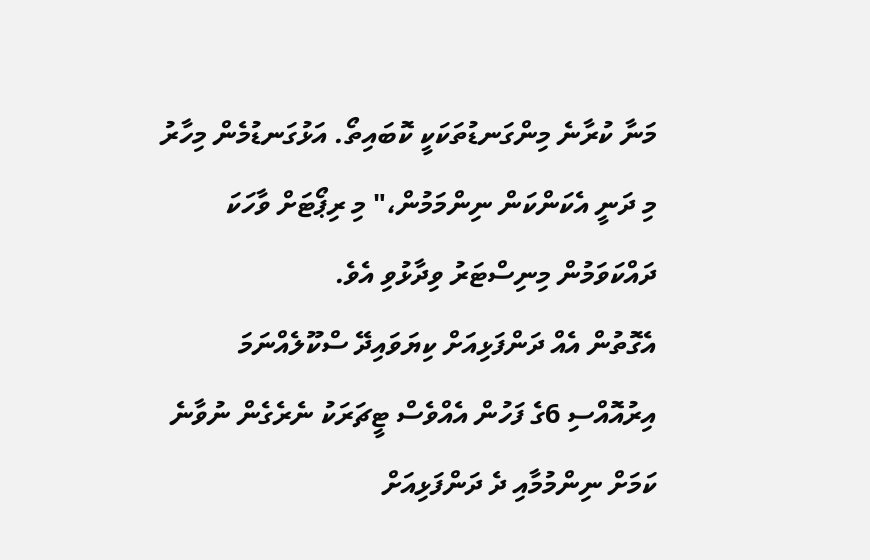މަނާ ކުރާނެ މިންގަނޑުތަކަކީ ކޮބައިތޯ. އަޅުގަނޑުމެން މިހާރު މި ދަނީ އެކަންކަން ނިންމަމުން،" މި ރިޕޯޓަށް ވާހަކަ ދައްކަވަމުން މިނިސްޓަރު ވިދާޅުވި އެވެ.
އެގޮތުން އެއް ދަންފަޅިއަށް ކިޔަވައިދޭ ސްކޫލެއްނަމަ އިރުއޮއްސި 6ގެ ފަހުން އެއްވެސް ޓީޗަރަކު ނެރެގެން ނުވާނެ ކަމަށް ނިންމުމާއި ދެ ދަންފަޅިއަށް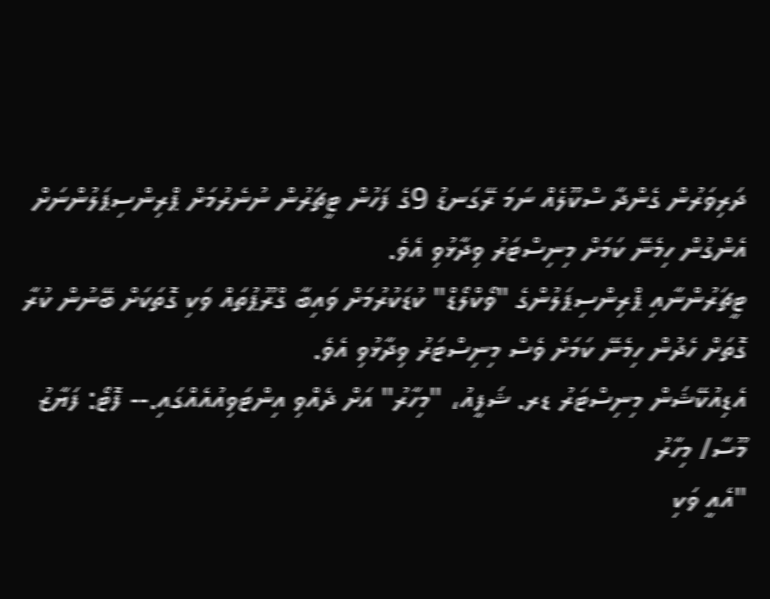ދަރިވަރުން ގެންދާ ސްކޫލެއް ނަމަ ރޭގަނޑު 9ގެ ފަހުން ޓީޗަރުން ނުނެރުމަށް ޕްރިންސިޕަލުންނަށް އެންގުން ހިމެނޭ ކަމަށް މިނިސްޓަރު ވިދާޅުވި އެވެ.
ޓީޗަރުންނާއި ޕްރިންސިޕަލުންގެ "ވޯކްލޯޑް" ކުޑަކުރުމަށް ވައިބާ ގްރޫޕުތައް ވަކި ގޮތަކަށް ބޭނުން ކުރާ ގޮތަށް ހެދުން ހިމެނޭ ކަމަށް ވެސް މިނިސްޓަރު ވިދާޅުވި އެވެ.
އެޑިއުކޭޝަން މިނިސްޓަރު ޑރ. ޝަފީއު، "މިހާރު" އަށް ދެއްވި އިންޓަވިއުއެއްގައި.-- ފޮޓޯ: ފަޔާޒު މޫސާ/ މިހާރު
"އެއީ ވަކި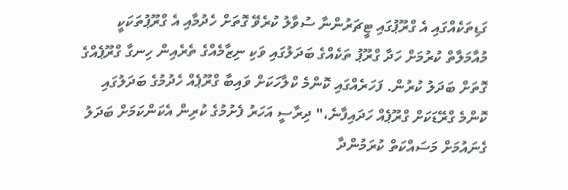ގަޑިތަކެއްގައި އެ ގްރޫޕުގައި ޓީޗަރުންނާ ސުވާލު ކުރެވޭ ގޮތަށް ހެދުމާއި އެ ގްރޫޕުތަކަކީ މުއާމަލާތް ކުރުމަށް ހަދާ ގްރޫޕު ތަކެއްގެ ބަދަލުގައި ވަކި ނިޒާމެއްގެ ތެރެއިން ހިނގާ ގްރޫޕެއްގެ ގޮތަށް ބަދަލު ކުރުން. ފަހަރެއްގައި ކޮންމެ ކްލާހަކަށް ވައިބާ ގްރޫޕެއް ހެދުމުގެ ބަދަލުގައި ކޮންމެ ގްރޭޑަކަށް ގްރޫޕެއް ހަދައިފާނެ،" ދިރާސީ އަހަރު ފެށުމުގެ ކުރިން އެކަންކަމަށް ބަދަލު ގެނައުމަށް މަސައްކަތް ކުރަމުންދާ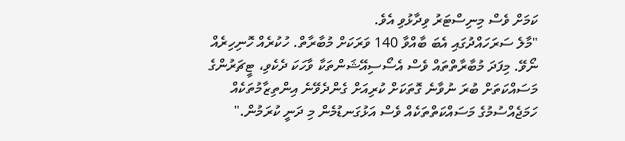ކަމަށް ވެސް މިނިސްޓަރު ވިދާޅުވި އެވެ.
"މާލެ ސަރަހައްދުގައި އެބަ ބާއްވާ 140 ވަރަކަށް މުބާރާތް. ހުކުރެއް ހޮނިހިރެއް ނޯވޭ. މިފަދަ މުބާރާތްތައް ވެސް އެސޯސިއޭޝަންތަކާ ވާހަކަ ދެކެވި، ޓީޗަރުންގެ މަސައްކަތަށް ބުރަ ނުވާނެ ގޮތަކަށް ކުރިއަށް ގެންދެވޭނެ އިންތިޒާމުތަކެއް ހަމަޖެއްސުމުގެ މަސައްކަތްތަކެއް ވެސް އަޅުގަނޑުމެން މި ދަނީ ކުރަމުން."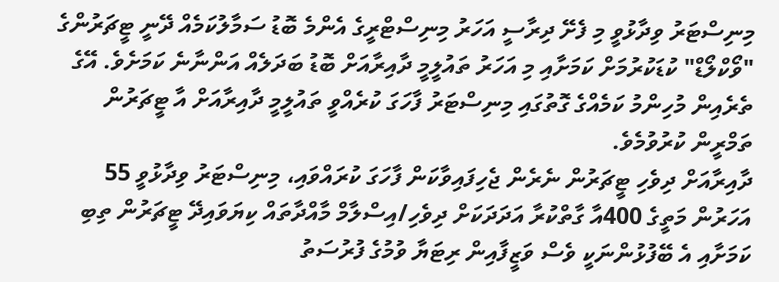މިނިސްޓަރު ވިދާޅުވީ މި ފެށޭ ދިރާސީ އަހަރު މިނިސްޓްރީގެ އެންމެ ބޮޑު ސަމާލުކަމެއް ދޭނީ ޓީޗަރުންގެ "ވޯކްލޯޑް" ކުޑަކުރުމަށް ކަމަށާއި މި އަހަރު ތައުލީމީ ދާއިރާއަށް ބޮޑު ބަދަލެއް އަންނާނެ ކަމަށެވެ. އޭގެ ތެރެއިން މުހިންމު ކަމެއްގެ ގޮތުގައި މިނިސްޓަރު ފާހަގަ ކުރެއްވީ ތައުލީމީ ދާއިރާއަށް އާ ޓީޗަރުން ތަމްރީން ކުރުވުމެވެ.
ދާއިރާއަށް ދިވެހި ޓީޗަރުން ނެރެން ޖެހިފައިވާކަން ފާހަގަ ކުރައްވައި، މިނިސްޓަރު ވިދާޅުވީ 55 އަހަރުން މަތީގެ 400އާ ގާތްކުރާ އަދަދަކަށް ދިވެހި/އިސްލާމް މާއްދާތައް ކިޔަވައިދޭ ޓީޗަރުން ތިބި ކަމަށާއި އެ ބޭފުޅުންނަކީ ވެސް ވަޒީފާއިން ރިޓަޔާ ވުމުގެ ފުރުސަތު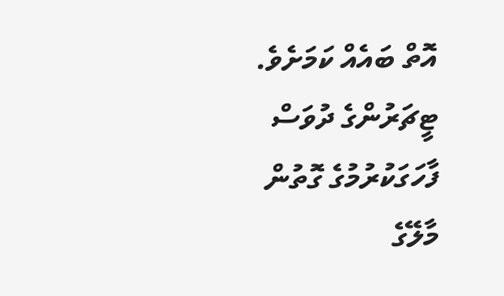އޮތް ބައެއް ކަމަށެވެ.
ޓީޗަރުންގެ ދުވަސް ފާހަގަކުރުމުގެ ގޮތުން މާލޭގެ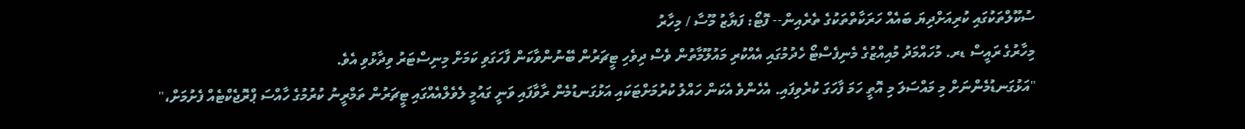ސުކޫލްތަކުގައި ކުރިއަށްދިޔަ ބައެއް ހަރަކާތްތަކުގެ ތެރެއިން-- ފޮޓޯ: ފަޔާޒު މޫސާ / މިހާރު
މިހާރުގެ ރައީސް ޑރ. މުހައްމަދު މުއިއްޒުގެ މެނިފެސްޓޯ ހެދުމުގައި އެއްކުރި މައުލޫމާތުން ވެސް ދިވެހި ޓީޗަރުން ބޭނުންވާކަން ފާހަގަވި ކަމަށް މިނިސްޓަރު ވިދާޅުވި އެވެ.
"އަޅުގަނޑުމެންނަށް މި މައްސަލަ މި އޮތީ ހަމަ ފާހަގަ ކުރެވިފައި. އެހެންވެ އެކަން ހައްލު ކުރުމަށްޓަކައި އަޅުގަނޑުމެން ރާވާފައި ވަނީ ގައުމީ ލެވެލްއެއްގައި ޓީޗަރުން ތަމްރީނު ކުރުމުގެ ހާއްސަ ޕްރޮޖެކްޓެއް ފެށުމަށް،"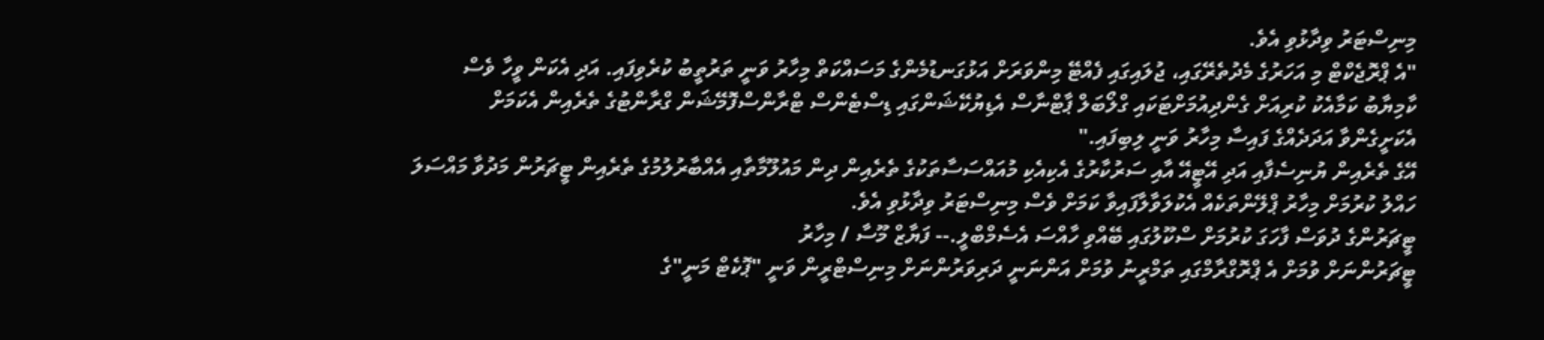މިނިސްޓަރު ވިދާޅުވި އެވެ.
"އެ ޕްރޮޖެކްޓް މި އަހަރުގެ މެދުތެރޭގައި، ޖުލައިގައި ފެއްޓޭ މިންވަރަށް އަޅުގަނޑުމެންގެ މަސައްކަތް މިހާރު ވަނީ ތަރުތީބު ކުރެވިފައި. އަދި އެކަން ވީހާ ވެސް ކާމިޔާބު ކަމާއެކު ކުރިއަށް ގެންދިއުމަށްޓަކައި ގްލޯބަލް ޕާޓްނާސް އެޑިޔުކޭޝަންގައި ޑިސްޓެންސް ޓްރާންސްފޮމޭޝަން ގްރާންޓުގެ ތެރެއިން އެކަމަށް އެކަށީގެންވާ އަދަދެއްގެ ފައިސާ މިހާރު ވަނީ ލިބިފައި."
އޭގެ ތެރެއިން ޔުނިސެފާއި އަދި އޭޓީއޭ އާއި ސަރުކާރުގެ އެކިއެކި މުއައްސަސާތަކުގެ ތެރެއިން ދިން މައުލޫމާތާއި އެއްބާރުލުމުގެ ތެރެއިން ޓީޗަރުން މަދުވާ މައްސަލަ ހައްލު ކުރުމަށް މިހާރު ޕްލޭންތަކެއް އެކުލަވާލާފައިވާ ކަމަށް ވެސް މިނިސްޓަރު ވިދާޅުވި އެވެ.
ޓީޗަރުންގެ ދުވަސް ފާހަގަ ކުރުމަށް ސްކޫލުގައި ބޭއްވި ހާއްސަ އެސެމްބްލީ.-- ފަޔާޒް މޫސާ / މިހާރު
ޓީޗަރުންނަށް ވުމަށް އެ ޕްރޮގްރާމްގައި ތަމްރީނު ވުމަށް އަންނަނީ ދަރިވަރުންނަށް މިނިސްޓްރީން ވަނީ "ޕޮކެޓް މަނީ"ގެ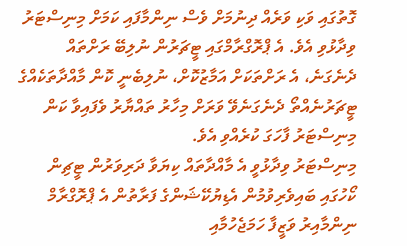ގޮތުގައި ވަކި ވަރެއް ދިނުމަށް ވެސް ނިންމާފައި ކަމަށް މިނިސްޓަރު ވިދާޅުވި އެވެ. އެ ޕްރޮގްރާމްގައި ޓީޗަރުން ނުލިބޭ ރަށްތައް ދެނެގަނެ، އެ ރަށްތަކަށް އަމާޒުކޮށް، ނުލިބެނީ ކޮން މާއްދާތަކެއްގެ ޓީޗަރުނެއްތޯ ދެނެގަނެވޭ ވަރަށް މިހާރު ތައްޔާރު ވެފައިވާ ކަން މިނިސްޓަރު ފާހަގަ ކުރެއްވި އެވެ.
މިނިސްޓަރު ވިދާޅުވީ އެ މާއްދާތައް ކިޔަވާ ދަރިވަރުން ޓީޗިން ކޯހުގައި ބައިވެރިވުމުން އެޑިޔުކޭޝަންގެ ފަރާތުން އެ ޕްރޮގްރާމް ނިންމާއިރު ވަޒީފާ ހަމަޖެހުމާއި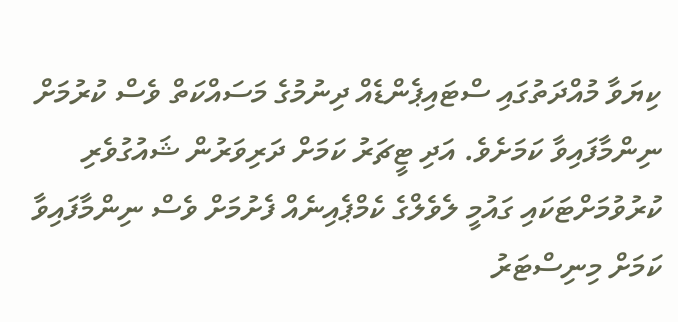ކިޔަވާ މުއްދަތުގައި ސްޓައިޕެންޑެއް ދިނުމުގެ މަސައްކަތް ވެސް ކުރުމަށް ނިންމާފައިވާ ކަމަށެވެ. އަދި ޓީޗަރު ކަމަށް ދަރިވަރުން ޝައުގުވެރި ކުރުވުމަށްޓަކައި ގައުމީ ލެވެލްގެ ކެމްޕެއިނެއް ފެށުމަށް ވެސް ނިންމާފައިވާ ކަމަށް މިނިސްޓަރު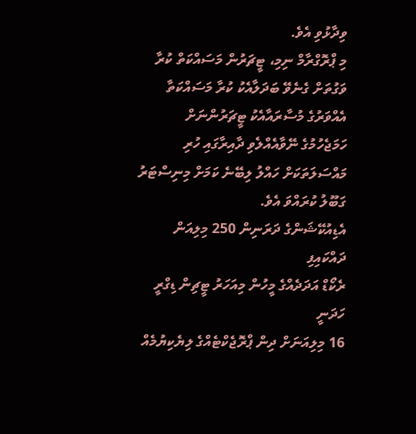ވިދާޅުވި އެވެ.
މި ޕްރޮގްރާމް ނިމި، ޓީޗަރުން މަސައްކަތް ކުރާ ވަގުތަށް ގެނެވޭ ބަދަލާއެކު ކުރާ މަސައްކަތާ އެއްވަރުގެ މުސާރައާއެކު ޓީޗަރުންނަށް ހަމަޖެހުމުގެ ނޭވާއެއްލެވި ދާއިރާގައި ހުރި މައްސަލަތަކަށް ހައްލު ލިބޭނެ ކަމަށް މިނިސްޓަރު ގަބޫލު ކުރައްވަ އެވެ.
އެޑިއުކޭޝަންގެ ދަރަނިން 250 މިލިއަން ދައްކައިފި
ރެކޯޑް އަދަދެއްގެ މީހުން މިއަހަރު ޓީޗިން ޑިގްރީ ހަދަނީ
16 މިލިއަނަށް ދިން ޕްރޮޖެކްޓެއްގެ ލިޔެކިޔުމެއް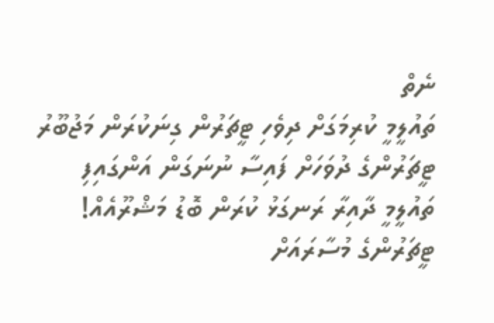ނެތް
ތައުލީމީ ކުރިމަގަށް ދިވެހި ޓީޗަރުން ގިނަކުރަން މަޖުބޫރު
ޓީޗަރުންގެ ދުވަހަށް ފައިސާ ނުނަގަން އަންގައިފި
ތައުލީމީ ދާއިރާ ރަނގަޅު ކުރަން ބޮޑު މަޝްރޫއެއް!
ޓީޗަރުންގެ މުސާރައަށް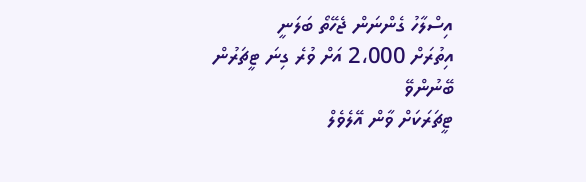އިސްލާހު ގެންނަން ޖެހޭތޯ ބަލަނީ
އިތުރަށް 2،000 އަށް ވުރެ ގިނަ ޓީޗަރުން ބޭނުންވޭ
ޓީޗަރަކަށް ވާން އޭލެވެލް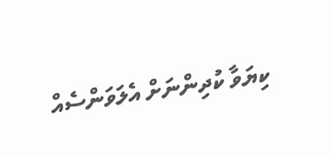ކިޔަވާ ކުދިންނަށް އެލަވަންސެއް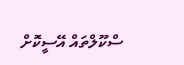ސްކޫލްތައް އޭސީކޮށް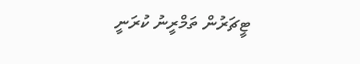ޓީޗަރުން ތަމްރީނު ކުރަނީ